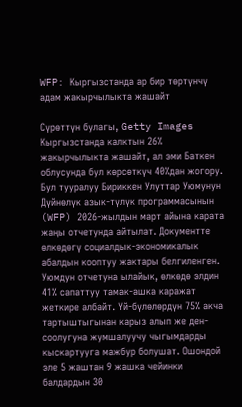WFP: Кыргызстанда ар бир төртүнчү адам жакырчылыкта жашайт

Сүрөттүн булагы, Getty Images
Кыргызстанда калктын 26% жакырчылыкта жашайт, ал эми Баткен облусунда бул көрсөткүч 40%дан жогору. Бул тууралуу Бириккен Улуттар Уюмунун Дүйнөлүк азык-түлүк программасынын (WFP) 2026-жылдын март айына карата жаңы отчетунда айтылат. Документте өлкөдөгү социалдык-экономикалык абалдын кооптуу жактары белгиленген.
Уюмдун отчетуна ылайык, өлкөдө элдин 41% сапаттуу тамак-ашка каражат жеткире албайт. Үй-бүлөлөрдүн 75% акча тартыштыгынан карыз алып же ден-соолугуна жумшалуучу чыгымдарды кыскартууга мажбур болушат. Ошондой эле 5 жаштан 9 жашка чейинки балдардын 30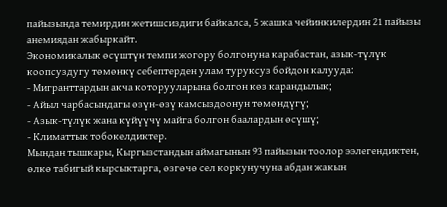пайызында темирдин жетишсиздиги байкалса, 5 жашка чейинкилердин 21 пайызы анемиядан жабыркайт.
Экономикалык өсүштүн темпи жогору болгонуна карабастан, азык-түлүк коопсуздугу төмөнкү себептерден улам туруксуз бойдон калууда:
- Мигранттардын акча которууларына болгон көз карандылык;
- Айыл чарбасындагы өзүн-өзү камсыздоонун төмөндүгү;
- Азык-түлүк жана күйүүчү майга болгон баалардын өсүшү;
- Климаттык тобокелдиктер.
Мындан тышкары, Кыргызстандын аймагынын 93 пайызын тоолор ээлегендиктен, өлкө табигый кырсыктарга, өзгөчө сел коркунучуна абдан жакын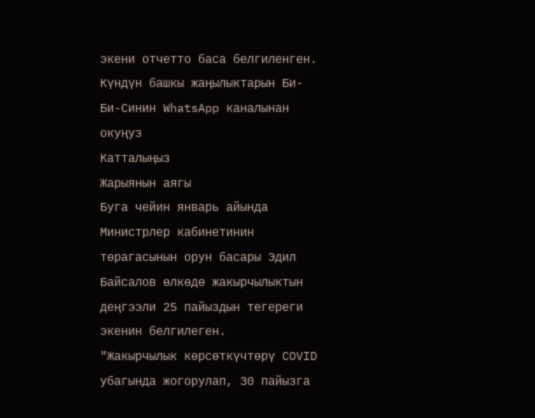экени отчетто баса белгиленген.
Күндүн башкы жаңылыктарын Би-Би-Синин WhatsApp каналынан окуңуз
Катталыңыз
Жарыянын аягы
Буга чейин январь айында Министрлер кабинетинин төрагасынын орун басары Эдил Байсалов өлкөдө жакырчылыктын деңгээли 25 пайыздын тегереги экенин белгилеген.
"Жакырчылык көрсөткүчтөрү COVID убагында жогорулап, 30 пайызга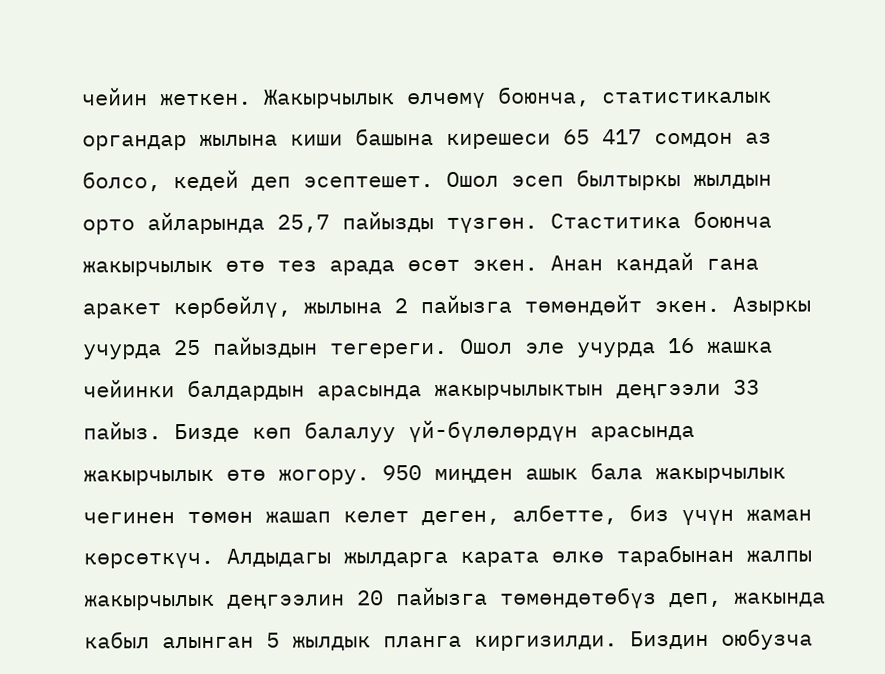чейин жеткен. Жакырчылык өлчөмү боюнча, статистикалык органдар жылына киши башына кирешеси 65 417 сомдон аз болсо, кедей деп эсептешет. Ошол эсеп былтыркы жылдын орто айларында 25,7 пайызды түзгөн. Стаститика боюнча жакырчылык өтө тез арада өсөт экен. Анан кандай гана аракет көрбөйлү, жылына 2 пайызга төмөндөйт экен. Азыркы учурда 25 пайыздын тегереги. Ошол эле учурда 16 жашка чейинки балдардын арасында жакырчылыктын деңгээли 33 пайыз. Бизде көп балалуу үй-бүлөлөрдүн арасында жакырчылык өтө жогору. 950 миңден ашык бала жакырчылык чегинен төмөн жашап келет деген, албетте, биз үчүн жаман көрсөткүч. Алдыдагы жылдарга карата өлкө тарабынан жалпы жакырчылык деңгээлин 20 пайызга төмөндөтөбүз деп, жакында кабыл алынган 5 жылдык планга киргизилди. Биздин оюбузча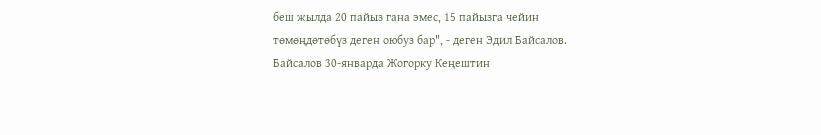беш жылда 20 пайыз гана эмес, 15 пайызга чейин төмөңдөтөбүз деген оюбуз бар", - деген Эдил Байсалов.
Байсалов 30-январда Жогорку Кеңештин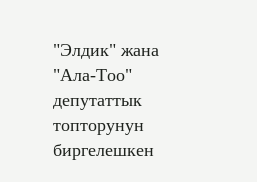"Элдик" жана "Ала-Тоо" депутаттык топторунун биргелешкен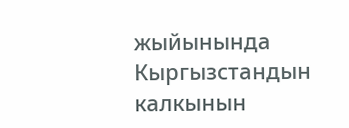жыйынында Кыргызстандын калкынын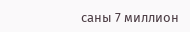саны 7 миллион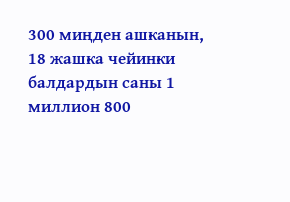300 миңден ашканын, 18 жашка чейинки балдардын саны 1 миллион 800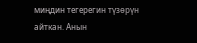миңдин тегерегин түзөрүн айткан. Анын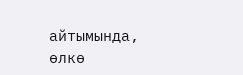айтымында, өлкө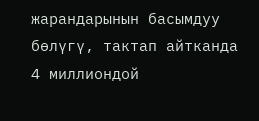жарандарынын басымдуу бөлүгү, тактап айтканда 4 миллиондой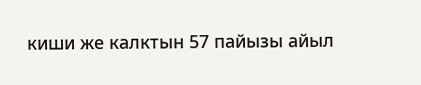киши же калктын 57 пайызы айыл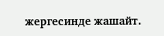жергесинде жашайт.